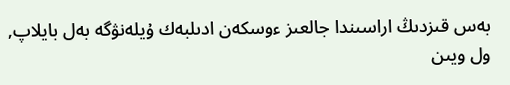بەس قىزدىڭ اراسىندا جالعىز ءوسكەن ادىلبەك ۇيلەنۋگە بەل بايلاپ, ول ويىن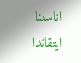اناسىنا ايتقاندا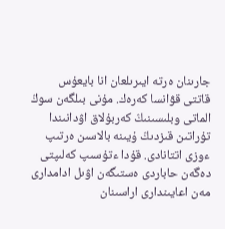جارىنان ەرتە ايىرىلعان انا بايعۇس قاتتى قۋانسا كەرەك. مۇنى بىلگەن سوڭ الماتى وبلىسىنىڭ كەربۇلاق اۋدانىندا تۇراتىن قىزدىڭ ۇيىنە بالاسىن ەرتىپ ءوزى اتتانادى. قۇدا ءتۇسىپ كەلىپتى دەگەن حاباردى ەستىگەن اۋىل ادامدارى مەن اعايىندارى اراسىنان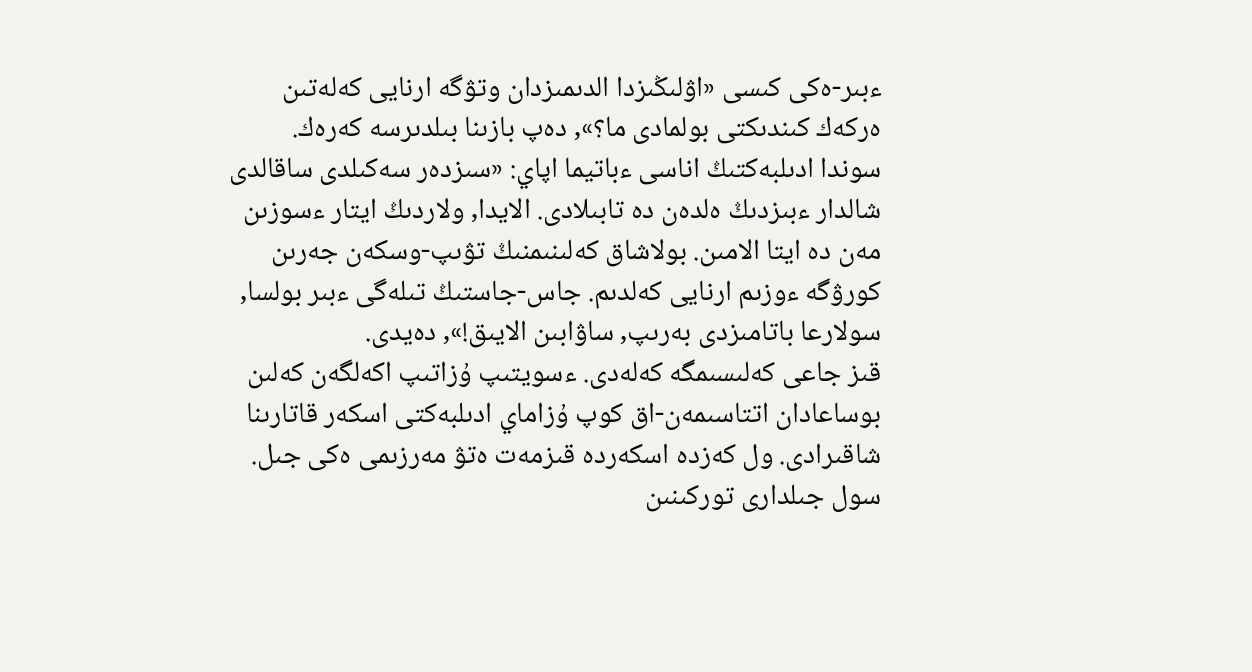ءبىر-ەكى كىسى «اۋلىڭىزدا الدىمىزدان وتۋگە ارنايى كەلەتىن ەركەك كىندىكتى بولمادى ما؟», دەپ بازىنا بىلدىرسە كەرەك. سوندا ادىلبەكتىڭ اناسى ءباتيما اپاي: «سىزدەر سەكىلدى ساقالدى شالدار ءبىزدىڭ ەلدەن دە تابىلادى. الايدا, ولاردىڭ ايتار ءسوزىن مەن دە ايتا الامىن. بولاشاق كەلىنىمنىڭ تۋىپ-وسكەن جەرىن كورۋگە ءوزىم ارنايى كەلدىم. جاس-جاستىڭ تىلەگى ءبىر بولسا, سولارعا باتامىزدى بەرىپ, ساۋابىن الايىق!», دەيدى.
قىز جاعى كەلىسىمگە كەلەدى. ءسويتىپ ۇزاتىپ اكەلگەن كەلىن بوساعادان اتتاسىمەن-اق كوپ ۇزاماي ادىلبەكتى اسكەر قاتارىنا شاقىرادى. ول كەزدە اسكەردە قىزمەت ەتۋ مەرزىمى ەكى جىل. سول جىلدارى توركىنىن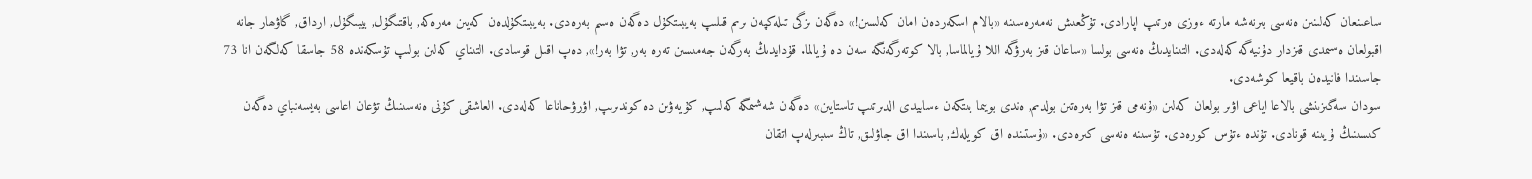ساعىنعان كەلىنىن ەنەسى بىرنەشە مارتە ءوزى ەرتىپ اپارادى. تۇڭعىش نەمەرەسىنە «بالام اسكەردەن امان كەلسىن!» دەگەن ىزگى تىلەكپەن ىرىم قىلىپ بەيبىتكۇل دەگەن ەسىم بەرەدى. بەيبىتكۇلدەن كەيىن مەرەكە, باقتىگۇل, بيبىگۇل, ارداق, گاۋھار جانە اقبولعان ەسىمدى قىزدار دۇنيەگە كەلەدى. التىنايدىڭ ەنەسى بولسا «ساعان قىز بەرۋگە اللا ۇيالماسا, بالا كوتەرگەنگە سەن دە ۇيالما. قۇدايدىڭ بەرگەن جەمىسىن تەرە بەر, تۋا بەر!», دەپ اقىل قوسادى. التىناي كەلىن بولىپ تۇسكەندە 58 جاسقا كەلگەن انا 73 جاسىندا فانيدەن باقيعا كوشەدى.
سودان سەگىزىنشى بالاعا اياعى اۋىر بولعان كەلىن «ۇنەمى قىز تۋا بەرەتىن بولدىم, ەندى بويىما بىتكەن ءسابيدى الدىرتىپ تاستايىن» دەگەن شەشىمگە كەلىپ, كۇيەۋىن دە كوندىرىپ, اۋرۋحاناعا كەلەدى. العاشقى كۇنى ەنەسىنىڭ تۋعان اعاسى بەيسەنباي دەگەن كىسىنىڭ ۇيىنە قونادى. تۇندە ءتۇس كورەدى. تۇسىنە ەنەسى كىرەدى. «ۇستىندە اق كويلەك, باسىندا اق جاۋلىق, تاڭ سىبىرلەپ اتقان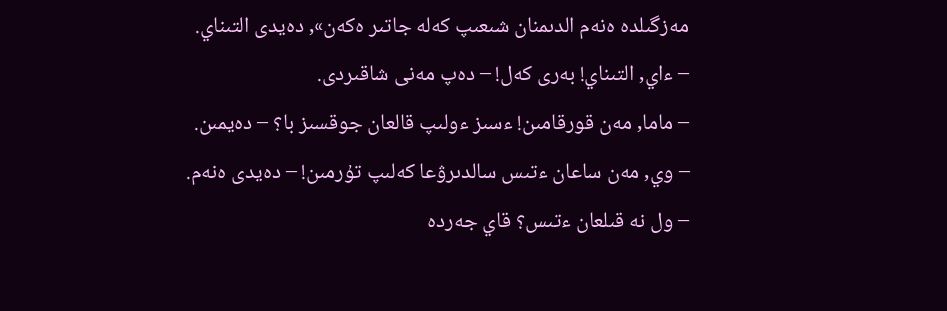مەزگىلدە ەنەم الدىمنان شىعىپ كەلە جاتىر ەكەن», دەيدى التىناي.
– ءاي, التىناي! بەرى كەل! – دەپ مەنى شاقىردى.
– ماما, مەن قورقامىن! ءسىز ءولىپ قالعان جوقسىز با؟ – دەيمىن.
– وي, مەن ساعان ءتىس سالدىرۋعا كەلىپ تۇرمىن! – دەيدى ەنەم.
– ول نە قىلعان ءتىس؟ قاي جەردە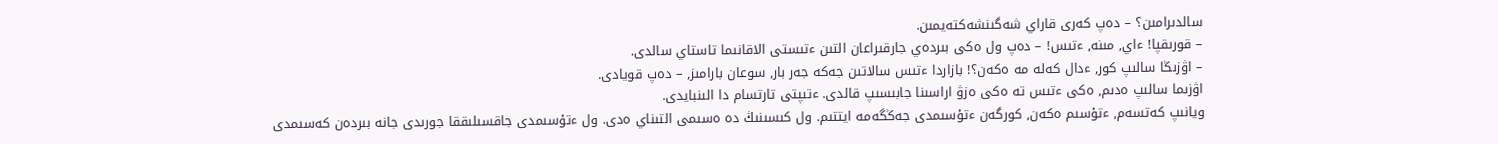سالدىرامىن؟ – دەپ كەرى قاراي شەگىنشەكتەيمىن.
– قورىقپا! ءاي, مىنە, ءتىس! – دەپ ول ەكى بىردەي جارقىراعان التىن ءتىستى الاقانىما تاستاي سالدى.
– اۋزىڭا سالىپ كور, ءدال كەلە مە ەكەن؟! بازاردا ءتىس سالاتىن جەكە جەر بار, سوعان بارامىز, – دەپ قويادى.
اۋزىما سالىپ ەدىم, ەكى ءتىس تە ەكى ەزۋ اراسىنا جابىسىپ قالدى. ءتىپتى تارتسام دا الىنبايدى.
ويانىپ كەتسەم, ءتۇسىم ەكەن, كورگەن ءتۇسىمدى جەڭگەمە ايتتىم. ول كىسىنىڭ دە ەسىمى التىناي ەدى. ول ءتۇسىمدى جاقسىلىققا جورىدى جانە بىردەن كەسىمدى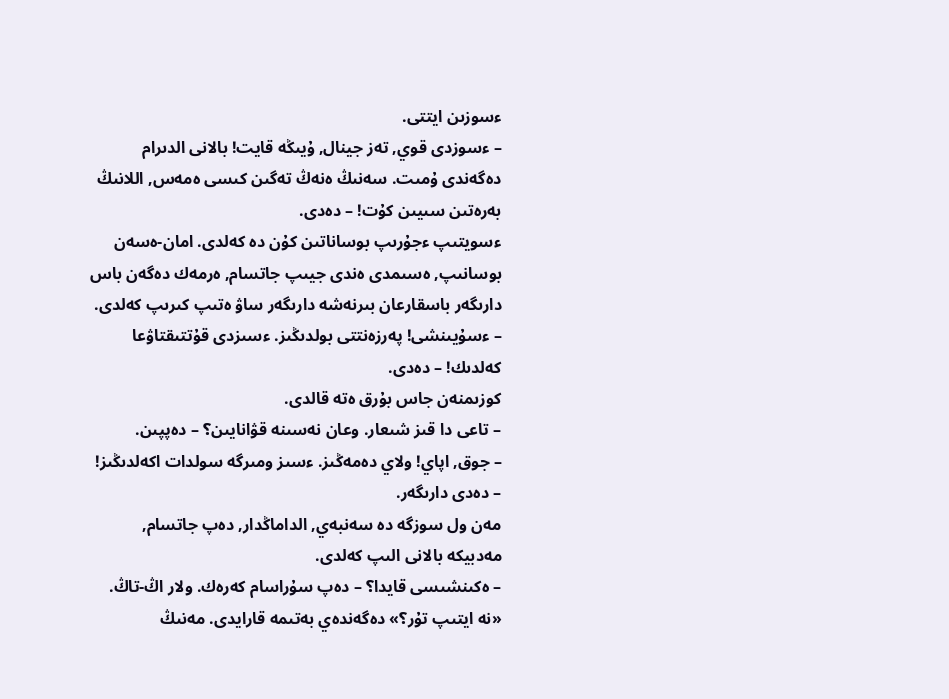ءسوزىن ايتتى.
– ءسوزدى قوي, تەز جينال, ۇيىڭە قايت! بالانى الدىرام دەگەندى ۇمىت. سەنىڭ ەنەڭ تەگىن كىسى ەمەس, اللانىڭ بەرەتىن سىيىن كۇت! – دەدى.
ءسويتىپ ءجۇرىپ بوساناتىن كۇن دە كەلدى. امان-ەسەن بوسانىپ, ەسىمدى ەندى جيىپ جاتسام, ەرمەك دەگەن باس دارىگەر باسقارعان بىرنەشە دارىگەر ساۋ ەتىپ كىرىپ كەلدى.
– ءسۇيىنشى! پەرزەنتتى بولدىڭىز. ءسىزدى قۇتتىقتاۋعا كەلدىك! – دەدى.
كوزىمنەن جاس بۇرق ەتە قالدى.
– تاعى دا قىز شىعار. وعان نەسىنە قۋانايىن؟ – دەپپىن.
– جوق, اپاي! ولاي دەمەڭىز. ءسىز ومىرگە سولدات اكەلدىڭىز! – دەدى دارىگەر.
مەن ول سوزگە دە سەنبەي, الداماڭدار, دەپ جاتسام, مەدبيكە بالانى الىپ كەلدى.
– ەكىنشىسى قايدا؟ – دەپ سۇراسام كەرەك. ولار اڭ-تاڭ. «نە ايتىپ تۇر؟» دەگەندەي بەتىمە قارايدى. مەنىڭ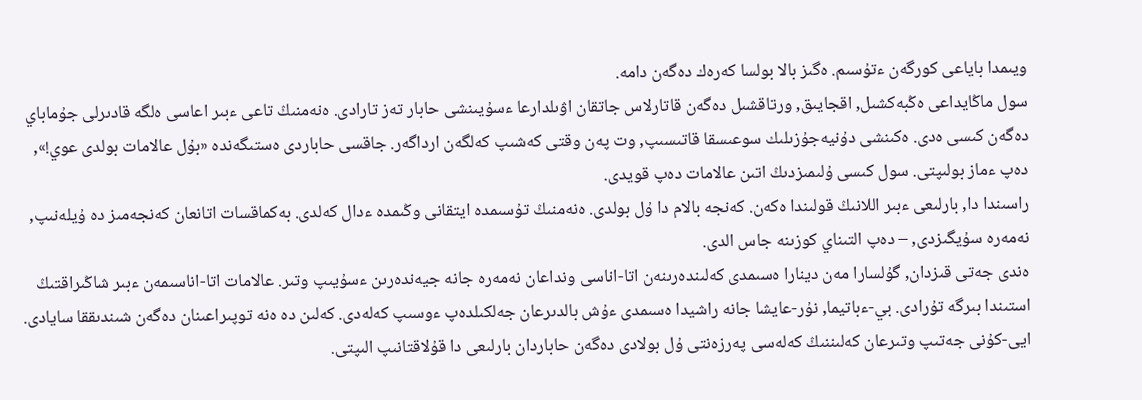ويىمدا باياعى كورگەن ءتۇسىم. ەگىز بالا بولسا كەرەك دەگەن دامە.
سول ماڭايداعى ەڭبەكشىل, اقجايىق, ورتاقشىل دەگەن قاتارلاس جاتقان اۋىلدارعا ءسۇيىنشى حابار تەز تارادى. ەنەمنىڭ تاعى ءبىر اعاسى ەلگە قادىرلى جۇماباي دەگەن كىسى ەدى. ەكىنشى دۇنيەجۇزىلىك سوعىسقا قاتىسىپ, وت پەن وقتى كەشىپ كەلگەن ارداگەر. جاقسى حاباردى ەستىگەندە «بۇل عالامات بولدى عوي!», دەپ ءماز بولىپتى. سول كىسى ۇلىمىزدىڭ اتىن عالامات دەپ قويدى.
راسىندا دا, بارلىعى ءبىر اللانىڭ قولىندا ەكەن. كەنجە بالام دا ۇل بولدى. ەنەمنىڭ تۇسىمدە ايتقانى وڭىمدە ءدال كەلدى. بەكماقسات اتانعان كەنجەمىز دە ۇيلەنىپ, نەمەرە سۇيگىزدى, – دەپ التىناي كوزىنە جاس الدى.
ەندى جەتى قىزدان, گۇلسارا مەن دينارا ەسىمدى كەلىندەرىنەن اتا-اناسى ونداعان نەمەرە جانە جيەندەرىن ءسۇيىپ وتىر. عالامات اتا-اناسىمەن ءبىر شاڭىراقتىڭ استىندا بىرگە تۇرادى. بي-ءباتيما, نۇر-عايشا جانە راشيدا ەسىمدى ءۇش بالدىرعان جەلكىلدەپ ءوسىپ كەلەدى. كەلىن دە ەنە توپىراعىنان دەگەن شىندىققا سايادى. ايى-كۇنى جەتىپ وتىرعان كەلىننىڭ كەلەسى پەرزەنتى ۇل بولادى دەگەن حاباردان بارلىعى دا قۇلاقتانىپ الىپتى.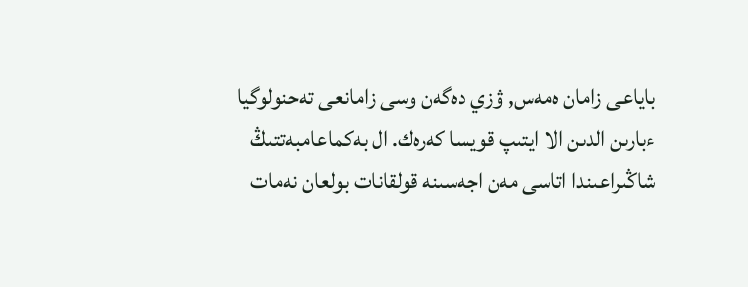باياعى زامان ەمەس, ۋزي دەگەن وسى زامانعى تەحنولوگيا ءبارىن الدىن الا ايتىپ قويسا كەرەك. ال بەكماعامبەتتىڭ شاڭىراعىندا اتاسى مەن اجەسىنە قولقانات بولعان نەمات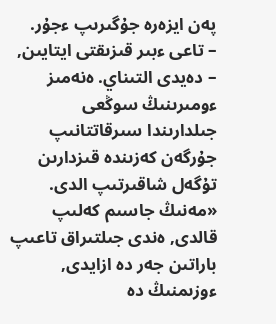پەن ايزەرە جۇگىرىپ ءجۇر.
– تاعى ءبىر قىزىقتى ايتايىن, – دەيدى التىناي. ەنەمىز ءومىرىنىڭ سوڭعى جىلدارىندا سىرقاتتانىپ جۇرگەن كەزىندە قىزدارىن تۇگەل شاقىرتىپ الدى. «مەنىڭ جاسىم كەلىپ قالدى, ەندى جىلتىراق تاعىپ باراتىن جەر دە ازايدى, ءوزىمنىڭ دە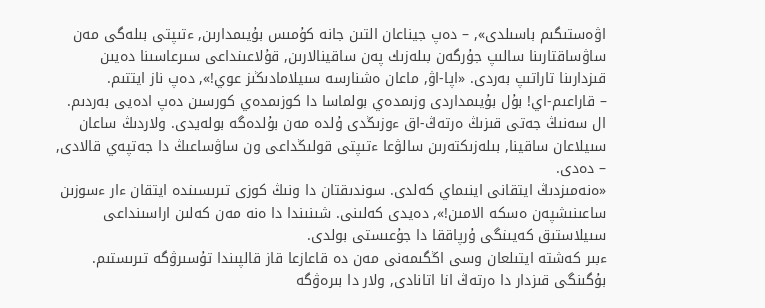اۋەستىگىم باسىلدى», – دەپ جيناعان التىن جانە كۇمىس بۇيىمدارىن, ءتىپتى بىلەگى مەن ساۋساقتارىنا سالىپ جۇرگەن بىلەزىك پەن ساقينالارىن, قۇلاعىنداعى سىرعاسىنا دەيىن قىزدارىنا تاراتىپ بەردى. «اپا-اۋ, ماعان ەشنارسە سىيلامادىڭىز عوي!», دەپ ناز ايتتىم.
– قاراعىم-اي! بۇل بۇيىمداردى وزىمدەي بولماسا دا كوزىمدەي كورسىن دەپ ادەيى بەردىم. ال سەنىڭ جەتى قىزىڭ ەرتەڭ-اق ءوزىڭدى ۇلدە مەن بۇلدەگە بولەيدى. ولاردىڭ ساعان سىيلاعان ساقينا, بىلەزىكتەرىن سالۋعا ءتىپتى قولىڭداعى ون ساۋساعىڭ دا جەتپەي قالادى, – دەدى.
«ەنەمىزدىڭ ايتقانى اينىماي كەلدى. سوندىقتان دا ونىڭ كوزى تىرىسىندە ايتقان ءار ءسوزىن ساعىنىشپەن ەسكە الامىن!», دەيدى كەلىنى. شىنىندا دا ەنە مەن كەلىن اراسىنداعى سىيلاستىق كەيىنگى ۇرپاققا دا جۇعىستى بولدى.
ءبىر كەشتە ايتىلعان وسى اڭگىمەنى مەن دە قاعازعا قاز قالپىندا تۇسىرۋگە تىرىستىم. بۇگىنگى قىزدار دا ەرتەڭ انا اتانادى, ولار دا بىرەۋگە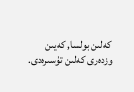كەلىن بولسا, كەيىن وزدەرى كەلىن تۇسىرەدى.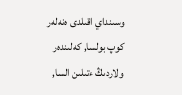وسىنداي اقىلدى ەنەلەر كوپ بولسا, كەلىندەر ولاردىڭ ءتىلىن السا,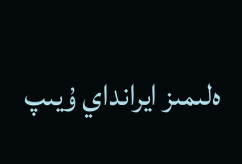ەلىمىز ايرانداي ۇيىپ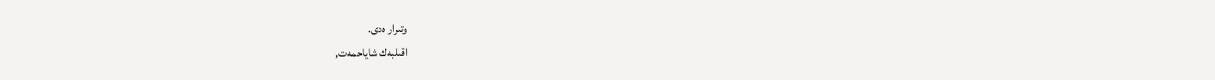وتىرار ەدى.
اقىلبەك شاياحمەت,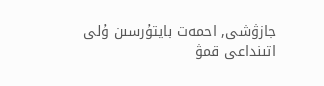جازۋشى, احمەت بايتۇرسىن ۇلى اتىنداعى قمۋ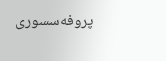پروفەسسورى